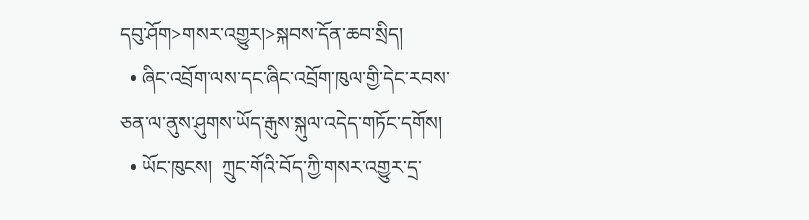དབུ་ཤོག>གསར་འགྱུར།>སྐབས་དོན་ཆབ་སྲིད།
  • ཞིང་འབྲོག་ལས་དང་ཞིང་འབྲོག་ཁུལ་གྱི་དེང་རབས་ཅན་ལ་ནུས་ཤུགས་ཡོད་རྒུས་སྐུལ་འདེད་གཏོང་དགོས།
  • ཡོང་ཁུངས།  ཀྲུང་གོའི་བོད་ཀྱི་གསར་འགྱུར་དྲ་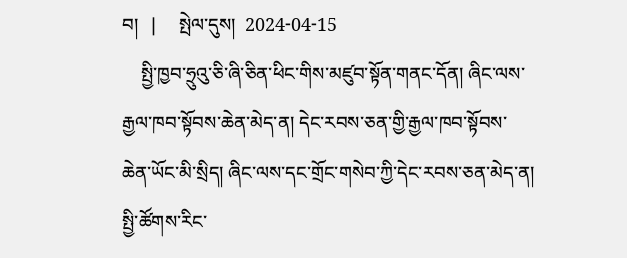བ།   |     སྤེལ་དུས།  2024-04-15
    སྤྱི་ཁྱབ་ཧྲུའུ་ཅི་ཞི་ཅིན་ཕིང་གིས་མཛུབ་སྟོན་གནང་དོན། ཞིང་ལས་རྒྱལ་ཁབ་སྟོབས་ཆེན་མེད་ན། དེང་རབས་ཅན་གྱི་རྒྱལ་ཁབ་སྟོབས་ཆེན་ཡོང་མི་སྲིད། ཞིང་ལས་དང་གྲོང་གསེབ་ཀྱི་དེང་རབས་ཅན་མེད་ན། སྤྱི་ཚོགས་རིང་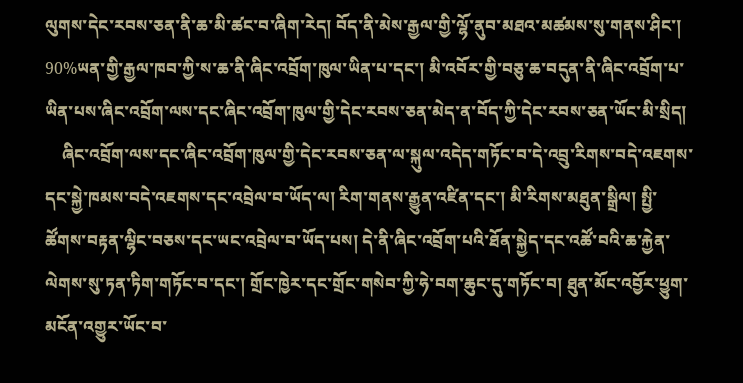ལུགས་དེང་རབས་ཅན་ནི་ཆ་མི་ཚང་བ་ཞིག་རེད། བོད་ནི་མེས་རྒྱལ་གྱི་ལྷོ་ནུབ་མཐའ་མཚམས་སུ་གནས་ཤིང་། 90%ཡན་གྱི་རྒྱལ་ཁབ་ཀྱི་ས་ཆ་ནི་ཞིང་འབྲོག་ཁུལ་ཡིན་པ་དང་། མི་འབོར་གྱི་བཅུ་ཆ་བདུན་ནི་ཞིང་འབྲོག་པ་ཡིན་པས་ཞིང་འབྲོག་ལས་དང་ཞིང་འབྲོག་ཁུལ་གྱི་དེང་རབས་ཅན་མེད་ན་བོད་ཀྱི་དེང་རབས་ཅན་ཡོང་མི་སྲིད།
    ཞིང་འབྲོག་ལས་དང་ཞིང་འབྲོག་ཁུལ་གྱི་དེང་རབས་ཅན་ལ་སྐུལ་འདེད་གཏོང་བ་དེ་འབྲུ་རིགས་བདེ་འཇགས་དང་སྐྱེ་ཁམས་བདེ་འཇགས་དང་འབྲེལ་བ་ཡོད་ལ། རིག་གནས་རྒྱུན་འཛིན་དང་། མི་རིགས་མཐུན་སྒྲིལ། སྤྱི་ཚོགས་བརྟན་ལྷིང་བཅས་དང་ཡང་འབྲེལ་བ་ཡོད་པས། དེ་ནི་ཞིང་འབྲོག་པའི་ཐོན་སྐྱེད་དང་འཚོ་བའི་ཆ་རྐྱེན་ལེགས་སུ་ཏན་ཏིག་གཏོང་བ་དང་། གྲོང་ཁྱེར་དང་གྲོང་གསེབ་ཀྱི་ཧེ་བག་ཆུང་དུ་གཏོང་བ། ཐུན་མོང་འབྱོར་ཕྱུག་མངོན་འགྱུར་ཡོང་བ་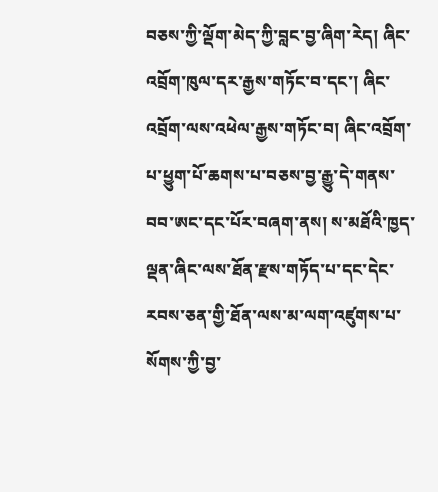བཅས་ཀྱི་ལྡོག་མེད་ཀྱི་བླང་བྱ་ཞིག་རེད། ཞིང་འབྲོག་ཁུལ་དར་རྒྱས་གཏོང་བ་དང་། ཞིང་འབྲོག་ལས་འཕེལ་རྒྱས་གཏོང་བ། ཞིང་འབྲོག་པ་ཕྱུག་པོ་ཆགས་པ་བཅས་བྱ་རྒྱུ་དེ་གནས་བབ་ཨང་དང་པོར་བཞག་ནས། ས་མཐོའི་ཁྱད་ལྡན་ཞིང་ལས་ཐོན་རྫས་གཏོད་པ་དང་དེང་རབས་ཅན་གྱི་ཐོན་ལས་མ་ལག་འཛུགས་པ་སོགས་ཀྱི་བྱ་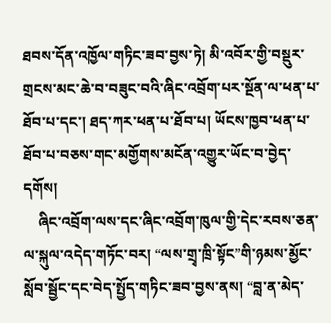ཐབས་དོན་འཁྱོལ་གཏིང་ཟབ་བྱས་ཏེ། མི་འབོར་གྱི་བསྡུར་གྲངས་མང་ཆེ་བ་བཟུང་བའི་ཞིང་འབྲོག་པར་སྔོན་ལ་ཕན་པ་ཐོབ་པ་དང་། ཐད་ཀར་ཕན་པ་ཐོབ་པ། ཡོངས་ཁྱབ་ཕན་པ་ཐོབ་པ་བཅས་གང་མགྱོགས་མངོན་འགྱུར་ཡོང་བ་བྱེད་དགོས།
    ཞིང་འབྲོག་ལས་དང་ཞིང་འབྲོག་ཁུལ་གྱི་དེང་རབས་ཅན་ལ་སྐུལ་འདེད་གཏོང་བར། “ལས་གྲྭ་ཁྲི་སྟོང”གི་ཉམས་མྱོང་སློབ་སྦྱོང་དང་བེད་སྤྱོད་གཏིང་ཟབ་བྱས་ནས། “བླ་ན་མེད་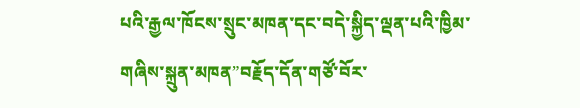པའི་རྒྱལ་ཁོངས་སྲུང་མཁན་དང་བདེ་སྐྱིད་ལྡན་པའི་ཁྱིམ་གཞིས་སྐྲུན་མཁན”བརྗོད་དོན་གཙོ་བོར་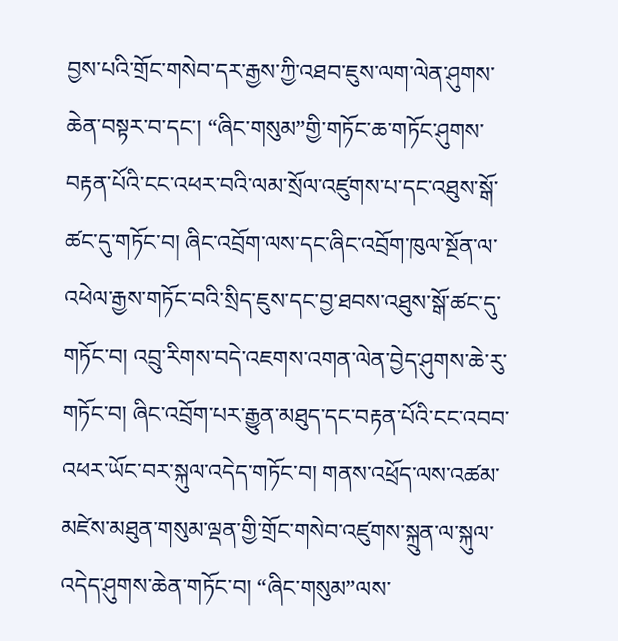བྱས་པའི་གྲོང་གསེབ་དར་རྒྱས་ཀྱི་འཐབ་ཇུས་ལག་ལེན་ཤུགས་ཆེན་བསྟར་བ་དང་། “ཞིང་གསུམ”གྱི་གཏོང་ཆ་གཏོང་ཤུགས་བརྟན་པོའི་ངང་འཕར་བའི་ལམ་སྲོལ་འཛུགས་པ་དང་འཐུས་སྒོ་ཚང་དུ་གཏོང་བ། ཞིང་འབྲོག་ལས་དང་ཞིང་འབྲོག་ཁུལ་སྔོན་ལ་འཕེལ་རྒྱས་གཏོང་བའི་སྲིད་ཇུས་དང་བྱ་ཐབས་འཐུས་སྒོ་ཚང་དུ་གཏོང་བ། འབྲུ་རིགས་བདེ་འཇགས་འགན་ལེན་བྱེད་ཤུགས་ཆེ་རུ་གཏོང་བ། ཞིང་འབྲོག་པར་རྒྱུན་མཐུད་དང་བརྟན་པོའི་ངང་འབབ་འཕར་ཡོང་བར་སྐུལ་འདེད་གཏོང་བ། གནས་འཕྲོད་ལས་འཚམ་མཛེས་མཐུན་གསུམ་ལྡན་གྱི་གྲོང་གསེབ་འཛུགས་སྐྲུན་ལ་སྐུལ་འདེད་ཤུགས་ཆེན་གཏོང་བ། “ཞིང་གསུམ”ལས་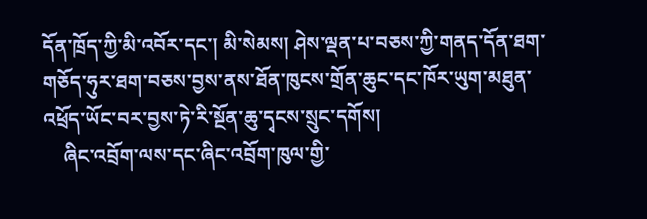དོན་ཁྲོད་ཀྱི་མི་འབོར་དང་། མི་སེམས། ཤེས་ལྡན་པ་བཅས་ཀྱི་གནད་དོན་ཐག་གཅོད་ཧུར་ཐག་བཅས་བྱས་ནས་ཐོན་ཁུངས་གྲོན་ཆུང་དང་ཁོར་ཡུག་མཐུན་འཕྲོད་ཡོང་བར་བྱས་ཏེ་རི་སྔོན་ཆུ་དྭངས་སྲུང་དགོས།
    ཞིང་འབྲོག་ལས་དང་ཞིང་འབྲོག་ཁུལ་གྱི་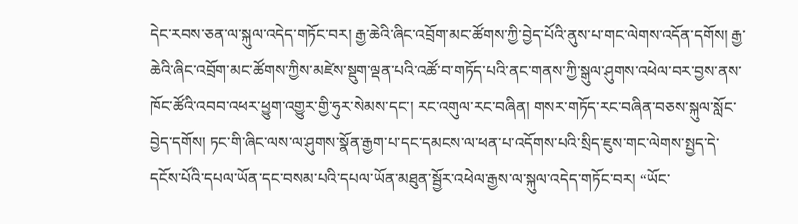དེང་རབས་ཅན་ལ་སྐུལ་འདེད་གཏོང་བར། རྒྱ་ཆེའི་ཞིང་འབྲོག་མང་ཚོགས་ཀྱི་བྱེད་པོའི་ནུས་པ་གང་ལེགས་འདོན་དགོས། རྒྱ་ཆེའི་ཞིང་འབྲོག་མང་ཚོགས་ཀྱིས་མཛེས་སྡུག་ལྡན་པའི་འཚོ་བ་གཏོད་པའི་ནང་གནས་ཀྱི་སྒུལ་ཤུགས་འཕེལ་བར་བྱས་ནས་ཁོང་ཚོའི་འབབ་འཕར་ཕྱུག་འགྱུར་གྱི་ཧུར་སེམས་དང་། རང་འགུལ་རང་བཞིན། གསར་གཏོད་རང་བཞིན་བཅས་སྐུལ་སློང་བྱེད་དགོས། ཏང་གི་ཞིང་ལས་ལ་ཤུགས་སྣོན་རྒྱག་པ་དང་དམངས་ལ་ཕན་པ་འདོགས་པའི་སྲིད་ཇུས་གང་ལེགས་སྤྱད་དེ་དངོས་པོའི་དཔལ་ཡོན་དང་བསམ་པའི་དཔལ་ཡོན་མཐུན་སྦྱོར་འཕེལ་རྒྱས་ལ་སྐུལ་འདེད་གཏོང་བར། “ཡོང་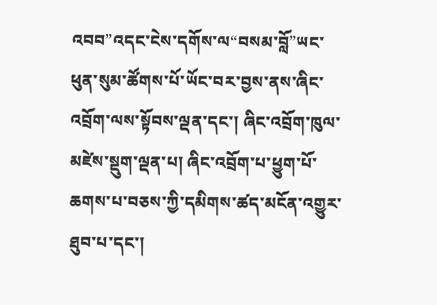འབབ”འདང་ངེས་དགོས་ལ“བསམ་བློ”ཡང་ཕུན་སུམ་ཚོགས་པོ་ཡོང་བར་བྱས་ནས་ཞིང་འབྲོག་ལས་སྟོབས་ལྡན་དང་། ཞིང་འབྲོག་ཁུལ་མཛེས་སྡུག་ལྡན་པ། ཞིང་འབྲོག་པ་ཕྱུག་པོ་ཆགས་པ་བཅས་ཀྱི་དམིགས་ཚད་མངོན་འགྱུར་ཐུབ་པ་དང་།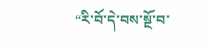“རི་བོ་དེ་བས་སྔོ་བ་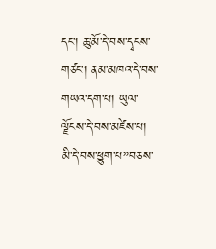དང་། ཆུ་མོ་དེ་བས་དྭངས་གཙང་། ནམ་མཁའ་དེ་བས་གཡའ་དག་པ། ཡུལ་ལྗོངས་དེ་བས་མཛེས་པ། མི་དེ་བས་ཕྱུག་པ”བཅས་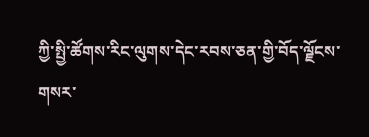ཀྱི་སྤྱི་ཚོགས་རིང་ལུགས་དེང་རབས་ཅན་གྱི་བོད་ལྗོངས་གསར་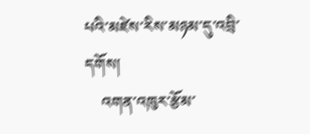པའི་མཛེས་རིས་མཉམ་དུ་འབྲི་དགོས།
    འགན་འཁུར་རྩོམ་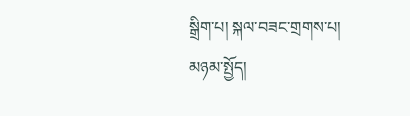སྒྲིག་པ། སྐལ་བཟང་གྲགས་པ།
མཉམ་སྤྱོད།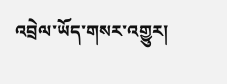འབྲེལ་ཡོད་གསར་འགྱུར།